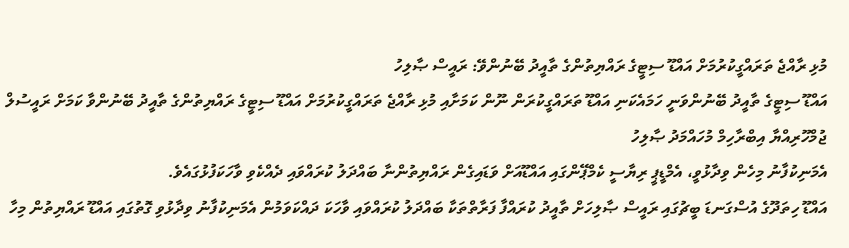މުޅި ރާއްޖެ ތަރައްގީކުރުމަށް އައްޑޫ ސިޓީގެ ރައްޔިތުންގެ ތާއީދު ބޭނުންވޭ: ރައީސް ޞާލިހު
އައްޑޫ ސިޓީގެ ތާއީދު ބޭނުންވަނީ ހަމައެކަނި އައްޑޫ ތަރައްގީކުރަން ނޫން ކަމަށާއި މުޅި ރާއްޖެ ތަރައްގީކުރުމަށް އައްޑޫ ސިޓީގެ ރައްޔިތުންގެ ތާއީދު ބޭނުންވާ ކަމަށް ރައީސުލް ޖުމްހޫރިއްޔާ އިބްރާހިމް މުހައްމަދު ޞާލިހު
އެމަނިކުފާނު މިހެން ވިދާޅުވީ، އެމްޑީޕީ ރިޔާސީ ކެމްޕޭންގައި އައްޑޫއަށް ވަޑައިގެން ރައްޔިތުންނާ ބައްދަލު ކުރައްވައި ދެއްކެވި ވާހަކަފުޅުގައެވެ.
އައްޑޫ ހިތަދޫގެ އުސްގަނޑަ ބީޗުގައި ރައީސް ޞާލިހަށް ތާއީދު ކުރައްފާ ފަރާތްތަކާ ބައްދަލު ކުރައްވައި ވާހަކަ ދައްކަވަމުން އެމަނިކުފާނު ވިދާޅުވި ގޮތުގައި އައްޑޫ ރައްޔިތުން މިހާ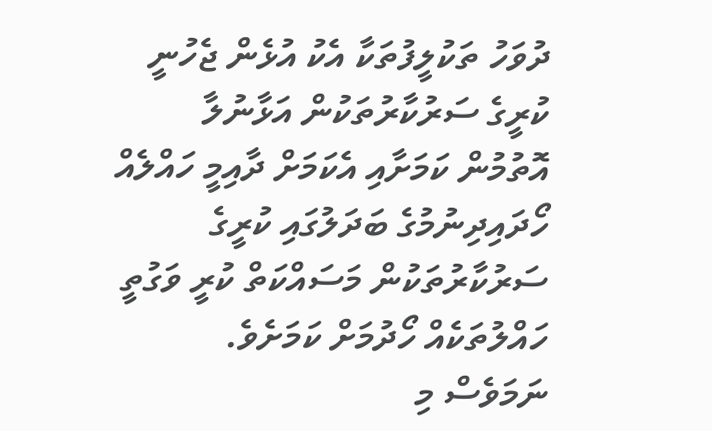ދުވަހު ތަކުލީފުތަކާ އެކު އުޅެން ޖެހުނީ ކުރީގެ ސަރުކާރުތަކުން އަޅާނުލާ އޮތުމުން ކަމަށާއި އެކަމަށް ދާއިމީ ހައްލެއް ހޯދައިދިނުމުގެ ބަދަލުގައި ކުރީގެ ސަރުކާރުތަކުން މަސައްކަތް ކުރީ ވަގުތީ ހައްލުތަކެއް ހޯދުމަށް ކަމަށެވެ.
ނަމަވެސް މި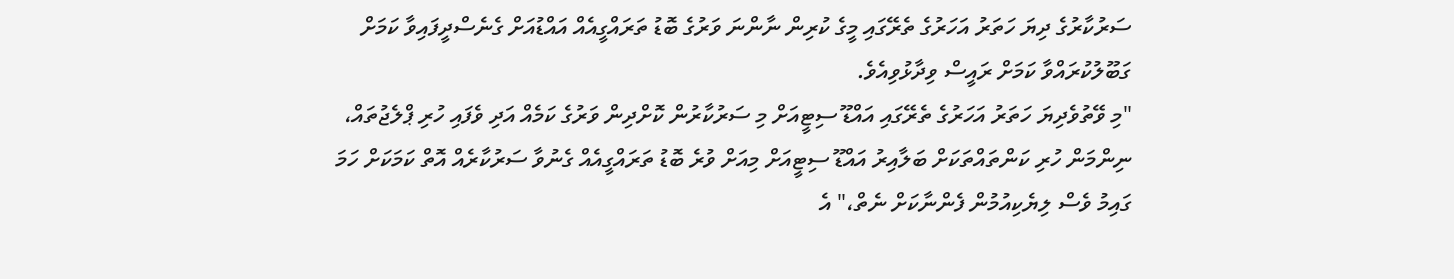ސަރުކާރުގެ ދިޔަ ހަތަރު އަހަރުގެ ތެރޭގައި މީގެ ކުރިން ނާންނަ ވަރުގެ ބޮޑު ތަރައްގީއެއް އައްޑުއަށް ގެނެސްދީފައިވާ ކަމަށް ގަބޫލުކުރައްވާ ކަމަށް ރައީސް ވިދާޅުވިއެވެ.
"މި ވޭތުވެދިޔަ ހަތަރު އަހަރުގެ ތެރޭގައި އައްޑޫ ސިޓީއަށް މި ސަރުކާރުން ކޮށްދިން ވަރުގެ ކަމެއް އަދި ވެފައި ހުރި ޕްލެޖުތައް، ނިންމަން ހުރި ކަންތައްތަކަށް ބަލާއިރު އައްޑޫ ސިޓީއަށް މިއަށް ވުރެ ބޮޑު ތަރައްގީއެއް ގެނުވާ ސަރުކާރެއް އޮތް ކަމަކަށް ހަމަ ގައިމު ވެސް ލިޔެކިއުމުން ފެންނާކަށް ނެތް،" އެ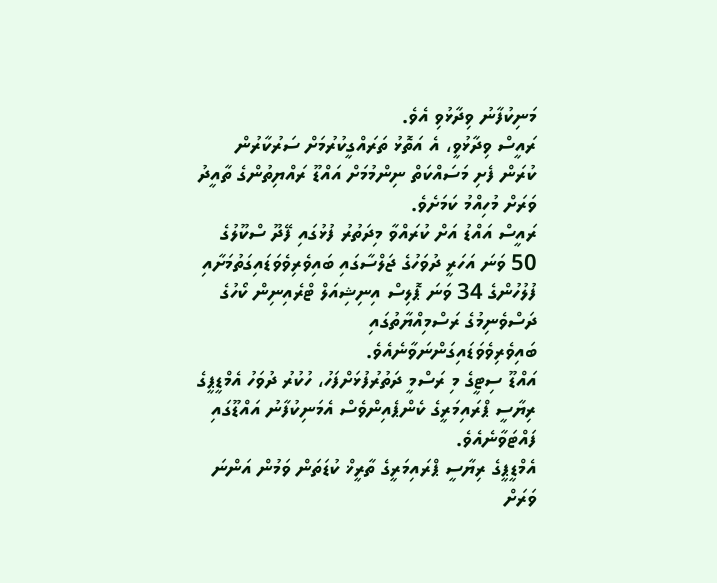މަނިކުފާނު ވިދާޅުވި އެވެ.
ރައީސް ވިދާޅުވީ، އެ އަތޮޅު ތަރައްގީކުރުމަށް ސަރުކާރުން ކުރަން ފެށި މަސައްކަތް ނިންމުމަށް އައްޑޫ ރައްޔިތުންގެ ތާއީދު ވަރަށް މުހިއްމު ކަމަށެވެ.
ރައީސް އައްޑު އަށް ކުރައްވާ މިދަތުރު ފުޅުގައި ފޭދޫ ސްކޫލުގެ 50 ވަނަ އަހަރީ ދުވަހުގެ ޖަލްސާގައި ބައިވެރިވެވަޑައިގަތުމަށާއި ފުލުހުންގެ 34 ވަނަ ޕޮލިސް އިނިޝިއަލް ޓްރެއިނިން ކޯހުގެ ދަސްވެނިމުގެ ރަސްމިއްޔާތުގައި ބައިވެރިވެވަޑައިގަންނަވާނެއެވެ.
އައްޑޫ ސިޓީގެ މި ރަސްމީ ދަތުރުފުޅަށްފަހު، ހުކުރު ދުވަހު އެމްޑީޕީގެ ރިޔާސީ ޕްރައިމަރީގެ ކެންޕެއިންވެސް އެމަނިކުފާނު އައްޑޫގައި ފައްޓަވާނެއެވެ.
އެމްޑީޕީގެ ރިޔާސީ ޕްރައިމަރީގެ ތާރީޚް ކުޑަތަން ވަމުން އަންނަ ވަރަށް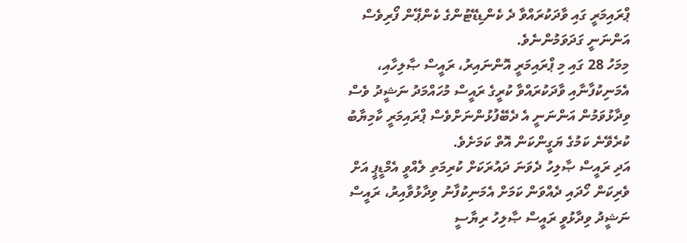ޕްރައިމަރީ ގައި ވާދަކުރައްވާ ދެ ކެންޑިޑޭޓުންގެ ކެންޕޭން ފޯރިވެސް އަންނަނީ ގަދަވަމުންނެވެ.
މިމަހު 28 ގައި މި ޕްރައިމަރީ އޮންނައިރު، ރައީސް ޞާލިހާއި، އެމަނިކުފާނާއި ވާދަކުރައްވާ ކުރީގެ ރައީސް މުހައްމަދު ނަޝީދު ވެސް ވިދާޅުވަމުން އަންނަނީ އެ ދެބޭފުޅުންނަށްވެސް ޕްރައިމަރީ ކާމިޔާބު ކުރެވޭނެ ކަމުގެ ޔަގީންކަން އޮތް ކަމަށެވެ.
އަދި ރައީސް ޞާލިހު ދެވަނަ ދައުރަކަށް ކުރިމަތި ލެއްވީ އެމްޑީޕީ އަށް ވެރިކަން ހޯދައި ދެއްވަން ކަމަށް އެމަނިކުފާނު ވިދާޅުވާއިރު، ރައީސް ނަޝީދު ވިދާޅުވީ ރައީސް ޞާލިހު ރިޔާސީ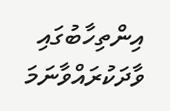އިންތިހާބުގައި ވާދަކުރައްވާނަމަ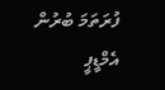ފުރަތަމަ ބުރުން އެމްޑީޕީ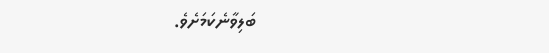ބަލިވާނެކަމަށެވެ.